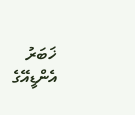ޚަބަރު
އެންޑީއޭގެ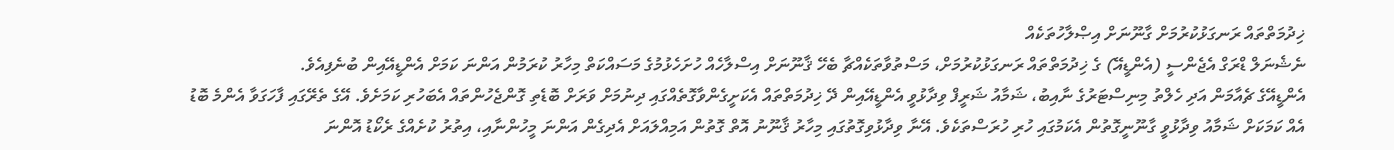ޚިދުމަތްތައް ރަނގަޅުކުރުމަށް ގާނޫނަށް އިޞްލާހުތަކެއް
ނެޝެނަލް ޑްރަގް އެޖެންސީ (އެންޑީއޭ) ގެ ޚިދުމަތްތައް ރަނގަޅުކުރުމަށް، މަސްތުވާތަކެއްޗާ ބެހޭ ޤާނޫނަށް އިސްލާހެއް ހުށަހެޅުމުގެ މަސައްކަތް މިހާރު ކުރަމުން އަންނަ ކަމަށް އެންޑީއޭއިން ބުނެފިއެވެ.
އެންޑީއޭގެ ޗެއާމަން އަދި ހެލްތު މިނިސްޓަރުގެ ނާއިބު، ޝަމާއު ޝަރީފް ވިދާޅުވީ އެންޑީއޭއިން ދޭ ޚިދުމަތްތައް އެކަށީގެންވާގޮތެއްގައި ދިނުމަށް ވަރަށް ބޮޑެތި ގޮންޖެހުންތައް އެބަހުރި ކަމަށެވެ. އޭގެ ތެރޭގައި ފާހަގަވާ އެންމެ ބޮޑު އެއް ކަމަކަށް ޝަމާއު ވިދާޅުވީ ގާނޫނީގޮތުން އެކަމުގައި ހުރި ހުރަސްތަކެވެ. އޭނާ ވިދާޅުވިގޮތުގައި މިހާރު ޤާނޫނު އޮތް ގޮތުން އަމިއްލައަށް އެދިގެން އަންނަ މީހުންނާއި، އިތުރު ކުށެއްގެ ރެކޯޑު އޮންނަ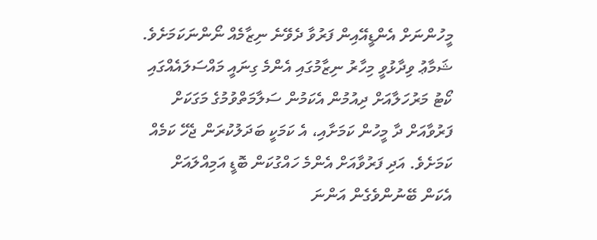މީހުންނަށް އެންޑީއޭއިން ފަރުވާ ދެވޭނެ ނިޒާމެއް ނޯންނަކަމަށެވެ.
ޝަމާޢު ވިދާޅުވީ މިހާރު ނިޒާމުގައި އެންމެ ގިނައީ މައްސަލައެއްގައި ކޯޓު މަރުހަލާއަށް ދިއުމުން އެކަމުން ސަލާމަތްވުމުގެ މަގަކަށް ފަރުވާއަށް ދާ މީހުން ކަމަށާއި، އެ ކަމަކީ ބަދަލުކުރަން ޖެހޭ ކަމެއް ކަމަށެވެ. އަދި ފަރުވާއަށް އެންމެ ހައްގުކަން ބޮޑީ އަމިއްލައަށް އެކަން ބޭނުންވެގެން އަންނަ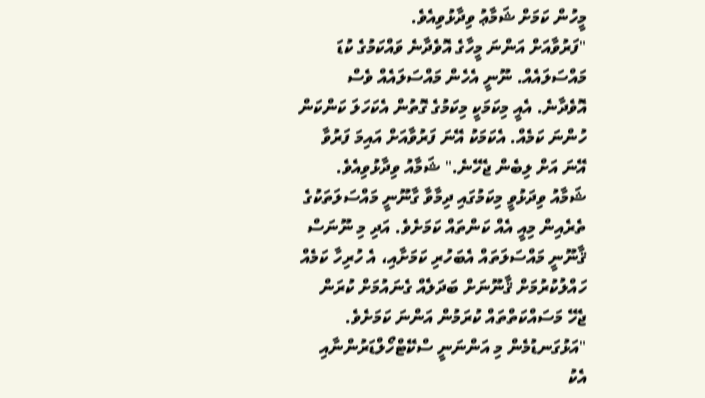މީހުން ކަމަށް ޝަމާޢު ވިދާޅުވިއެވެ.
"ފަރުވާއަށް އަންނަ މީހާގެ އޮވެދާނެ ވައްކަމުގެ ކުޑަ މައްސަލައެއް. ނޫނީ އެހެން މައްސަލައެއް ވެސް އޮވެދާނެ. އެއީ މިކަމަކީ މިކަމުގެ ގޮތުން އެކަހަލަ ކަންކަން ހުންނަ ކަމެއް. އެކަމަކު އޭނަ ފަރުވާއަށް އައިމަ ފަރުވާ އޭނަ އަށް ލިބެން ޖެހޭނެ." ޝަމާއު ވިދާޅުވިއެވެ.
ޝަމާއު ވިދަޅުވީ މިކަމުގައި ދިމާވާ ގާނޫނީ މައްސަލަތަކުގެ ތެރެއިން މިއީ އެއް ކަންތައް ކަމަށެވެ. އަދި މި ނޫނަސް ޤާނޫނީ މައްސަލަތައް އެބަހުރި ކަމަށާއި، އެ ހުރިހާ ކަމެއް ހައްލުކުރުމަށް ޤާނޫނަށް ބަދަލެއް ގެނައުމަށް ކުރަން ޖެހޭ މަސައްކަތްތައް ކުރަމުން އަންނަ ކަމަށެވެ.
"އަޅުގަނޑުމެން މި އަންނަނީ ސްކޭޓްހޯލްޑަރުންނާއި އެކު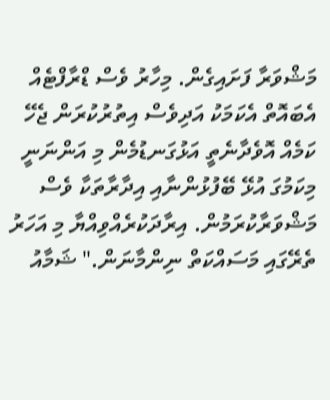މަޝްވަރާ ފަށައިގެން. މިހާރު ވެސް ޑްރާފްޓެއް އެބައޮތް އެކަމަކު އަދިވެސް އިތުރުކުރަން ޖެހޭ ކަމެއް އޮވެދާނެތީ އަޅުގަނޑުމެން މި އަންނަނީ މިކަމުގަ އުޅޭ ބޭފުޅުންނާއި އިދާރާތަކާ ވެސް މަޝްވަރާކުރަމުން. އިރާދަކުރެއްވިއްޔާ މި އަހަރު ތެރޭގައި މަސައްކަތް ނިންމާނަން." ޝަމާއު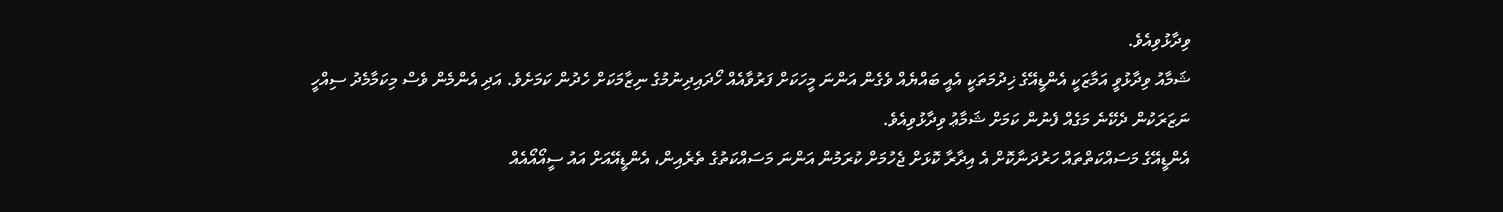ވިދާޅުވިއެވެ.
ޝަމާއު ވިދާޅުވީ އަމާޒަކީ އެންޑީއޭގެ ޚިދުމަތަކީ އެއީ ބައްޔެއް ވެގެން އަންނަ މީހަކަށް ފަރުވާއެއް ހޯދައިދިނުމުގެ ނިޒާމަކަށް ހެދުން ކަމަށެވެ. އަދި އެންމެން ވެސް މިކަމާމެދު ސިއްހީ ނަޒަރަކުން ދެކޭނެ މަގެއް ފެނުން ކަމަށް ޝަމާޢު ވިދާޅުވިއެވެ.
އެންޑީއޭގެ މަސައްކަތްތައް ހަރުދަނާކޮށް އެ އިދާރާ ކޮޅަށް ޖެހުމަށް ކުރަމުން އަންނަ މަސައްކަތުގެ ތެރެއިން، އެންޑީއޭއަށް އައު ސީއޯއޯއެއް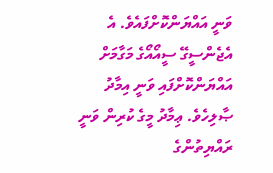ވަނީ އައްޔަންކޮށްފައެވެ. އެ އެޖެންސީގޭ ސީއޯއޯގެ މަގާމަށް އައްޔަންކޮށްފައި ވަނީ އިމާދު ޞާލިހެވެ. ޢިމާދު މީގެ ކުރިން ވަނީ ރައްޔިތުންގެ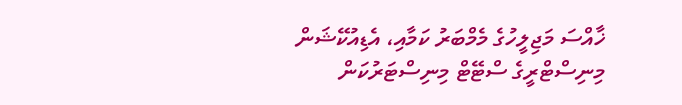ޚާއްސަ މަޖިލީހުގެ މެމްބަރު ކަމާއި، އެޑިއުކޭޝަން މިނިސްޓްރީގެ ސްޓޭޓް މިނިސްޓަރުކަން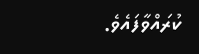ކުރައްވާފައެވެ.